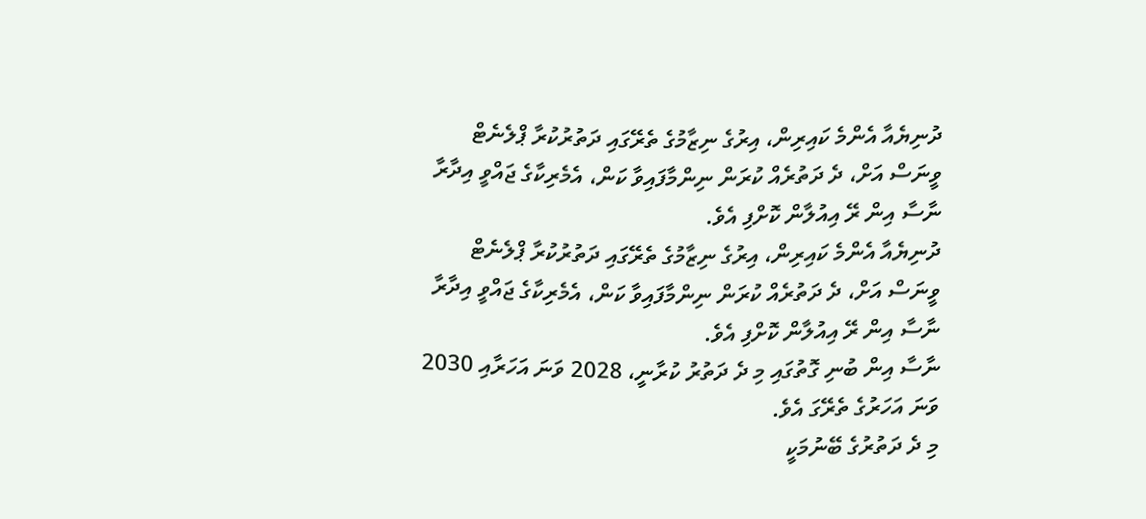ދުނިޔެއާ އެންމެ ކައިރިން، އިރުގެ ނިޒާމުގެ ތެރޭގައި ދަތުރުކުރާ ޕްލެނެޓް ވީނަސް އަށް، ދެ ދަތުރެއް ކުރަން ނިންމާފައިވާ ކަން، އެމެރިކާގެ ޖައްވީ އިދާރާ ނާސާ އިން ރޭ އިއުލާން ކޮށްފި އެވެ.
ދުނިޔެއާ އެންމެ ކައިރިން، އިރުގެ ނިޒާމުގެ ތެރޭގައި ދަތުރުކުރާ ޕްލެނެޓް ވީނަސް އަށް، ދެ ދަތުރެއް ކުރަން ނިންމާފައިވާ ކަން، އެމެރިކާގެ ޖައްވީ އިދާރާ ނާސާ އިން ރޭ އިއުލާން ކޮށްފި އެވެ.
ނާސާ އިން ބުނި ގޮތުގައި މި ދެ ދަތުރު ކުރާނީ، 2028 ވަނަ އަހަރާއި 2030 ވަނަ އަހަރުގެ ތެރޭގަ އެވެ.
މި ދެ ދަތުރުގެ ބޭނުމަކީ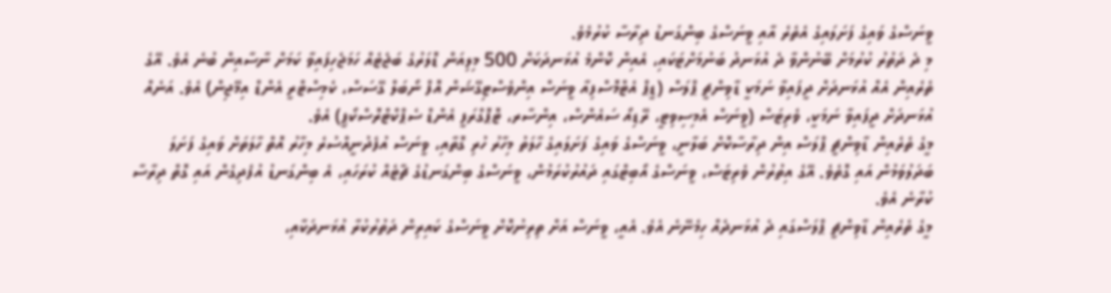ވީނަސްގެ ވައިގެ ފަށަލައިގެ އެތެރެ އާއި ވީނަސްގެ ބިންގަނޑު ދިރާސާ ކުރުމެވެ.
މި ދެ ދަތުރު ކުރުމަށް ބޭނުންވާ ދެ އުޅަނދު ބަނުމަށްޓަކައި، އެއިން ކޮންމެ އުޅަނދަކަށް 500 މިލިއަން ޑޮލަރުގެ ބަޖެޓެއް ހަމަޖެހިފައިވާ ކަމަށް ނާސާއިން ބުނެ އެވެ. އޭގެ ތެރެއިން އެއް އުޅަނދަށް ދީފައިވާ ނަމަކީ ޑާވިންޗީ ޕްލަސް (ޑީޕް އެޓްމޮސްފިއާ ވީނަސް އިންވެސްޓިގޭޝަން އޮފް ނޯބަލް ގޭސަސް، ކެމިސްޓްރީ އެންޑް އިމޭޖިން) އެވެ. އަނެއް އުޅަނދަށް ދީފައިވާ ނަމަކީ، ވެރިޓަސް (ވީނަސް އެމިސިވިޓީ، ރޭޑިއޯ ސައެންސް، އިންސާރ، ޓޮޕޮގްރަފީ އެންޑް ސެޕްކްޓްރޮސްކޯޕީ) އެވެ.
މީގެ ތެރެއިން ޑާވިންޗީ ޕްލަސް އިން ދިރާސާކޮށް ބަލާނީ، ވީނަސްގެ ވައިގެ ފަށަލައިގެ ހާލަތު މިހާރު ހުރި ގޮތާއި، ވީނަސް އުފެދުނީއްސުރެ މިހާރު އޮތް ހާލަތަށް ވައިގެ ފަށަލަ ބަދަލުވަމުން އައި ގޮތެވެ. އޭގެ އިތުރުން ވެރިޓަސް، ވީނަސްގެ އޯބިޓްގައި ދައުރުކުރަމުން، ވީނަސްގެ ބިންގަނޑުގެ ޗާޓެއް ކުރަހައި، އެ ބިންގަނޑު އުފެދިގެން އައި ގޮތް ދިރާސާ ކުރާނެ އެވެ.
މީގެ ތެރެއިން ޑާވިންޗީ ޕްލަސްގައި ދެ އުޅަނދެއް ހިމެނޭނެ އެވެ. އެއީ، ވީނަސް އަށް ތިރިނުކޮށް ވީނަސްގެ ކައިރިން ދަތުރުކުރާ އުޅަނދަކާއި،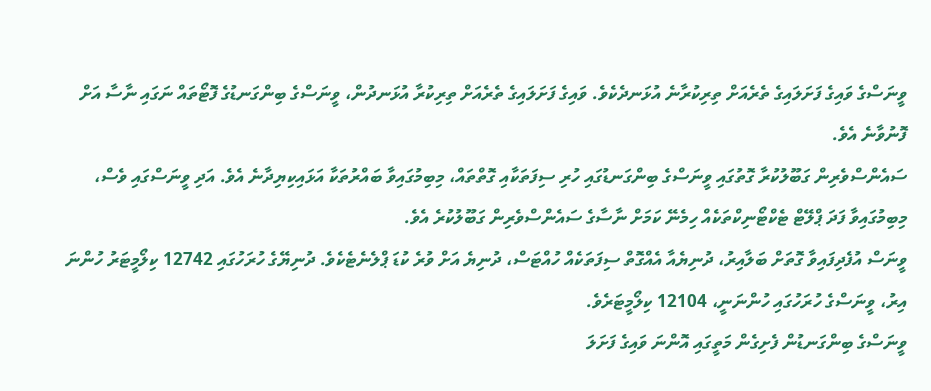ވީނަސްގެ ވައިގެ ފަށަލައިގެ ތެރެއަށް ތިރިކުރާނެ އުޅަނދެކެވެ. ވައިގެ ފަށަލައިގެ ތެރެއަށް ތިރިކުރާ އުޅަނދުން، ވީނަސްގެ ބިންގަނޑުގެ ފޮޓޯތައް ނަގައި ނާސާ އަށް ފޮނުވާނެ އެވެ.
ސައެންސްވެރިން ގަބޫލުކުރާ ގޮތުގައި ވީނަސްގެ ބިންގަނޑުގައި ހުރި ސިފަތަކާއި ގޮތްތައް، މިބިމުގައިވާ ބައްރުތަކާ އަޅައިކިޔިދާނެ އެވެ. އަދި ވީނަސްގައި ވެސް، މިބިމުގައިވާ ފަދަ ޕްލޭޓް ޓެކްޓޯނިކްތަކެއް ހިމެނޭ ކަމަށް ނާސާގެ ސައެންސްވެރިން ގަބޫލުކުރެ އެވެ.
ވީނަސް އުފެދިފައިވާ ގޮތަށް ބަލާއިރު، ދުނިޔެއާ އެއްގޮތް ސިފަތަކެއް ހުއްޓަސް، ދުނިޔެ އަށް ވުރެ ކުޑަ ޕްލެނެޓެކެވެ. ދުނިޔޭގެ ހުރަހުގައި 12742 ކިލޯމީޓަރު ހުންނަ އިރު، ވީނަސްގެ ހުރަހުގައި ހުންނަނީ، 12104 ކިލޯމީޓަރެވެ.
ވީނަސްގެ ބިންގަނޑުން ފެށިގެން މަތީގައި އޮންނަ ވައިގެ ފަށަލަ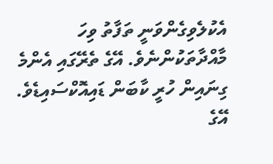އެކުލެވިގެންވަނީ ތަފާތު ވިހަ މާއްދާތަކުންނެވެ. އޭގެ ތެރޭގައި އެންމެ ގިނައިން ހުރީ ކާބަން ޑައިއޮކްސައިޑެވެ. އޭގެ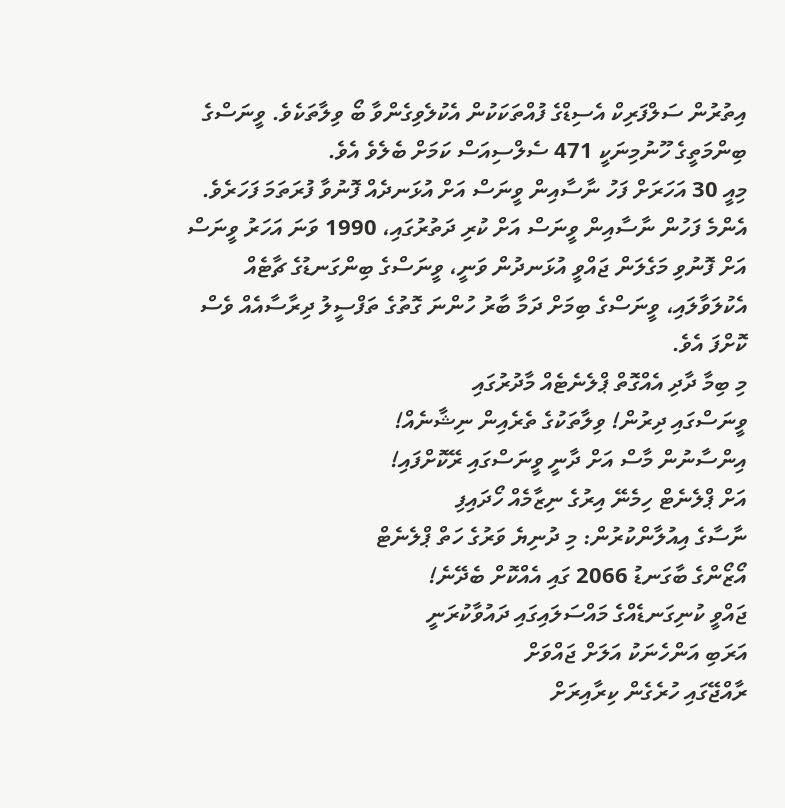އިތުރުން ސަލްފަރިކް އެސިޑްގެ ފުއްތަކަކުން އެކުލެވިގެންވާ ބޯ ވިލާތަކެވެ. ވީނަސްގެ ބިންމަތީގެ ހޫނުމިނަކީ 471 ސެލްސިއަސް ކަމަށް ބެލެވެ އެވެ.
މިއީ 30 އަހަރަށް ފަހު ނާސާއިން ވީނަސް އަށް އުޅަނދެއް ފޮނުވާ ފުރަތަމަ ފަހަރެވެ. އެންމެ ފަހުން ނާސާއިން ވީނަސް އަށް ކުރި ދަތުރުގައި، 1990 ވަނަ އަހަރު ވީނަސް އަށް ފޮނުވި މަގެލަން ޖައްވީ އުޅަނދުން ވަނީ، ވީނަސްގެ ބިންގަނޑުގެ ޗާޓެއް އެކުލަވާލައި، ވީނަސްގެ ބިމަށް ދަމާ ބާރު ހުންނަ ގޮތުގެ ތަފްސީލު ދިރާސާއެއް ވެސް ކޮށްފަ އެވެ.
މި ބިމާ ދާދި އެއްގޮތް ޕްލެނެޓެއް މާދުރުގައި
ވީނަސްގައި ދިރުން! ވިލާތަކުގެ ތެރެއިން ނިޝާނެއް!
އިންސާނުން މާސް އަށް ދާނީ ވީނަސްގައި ރޭކޮށްފައި!
އަށް ޕްލެނެޓް ހިމެނޭ އިރުގެ ނިޒާމެއް ހޯދައިފި
ނާސާގެ އިއުލާންކުރުން: މި ދުނިޔެ ވަރުގެ ހަތް ޕްލެނެޓް
އޯޒޯންގެ ބާގަނޑު 2066 ގައި އެއްކޮށް ބެދޭނެ!
ޖައްވީ ކުނިގަނޑެއްގެ މައްސަލައިގައި ދައުވާކުރަނީ
އަރަބި އަންހެނަކު އަލަށް ޖައްވަށް
ރާއްޖޭގައި ހުރެގެން ކިރާއިރަށް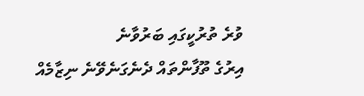ވުރެ ތުރުކީގައި ބަރުވާނެ
އިރުގެ ތޫފާންތައް ދެނެގަނެވޭނެ ނިޒާމެއް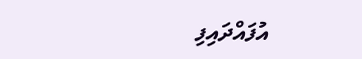އުފައްދައިފި